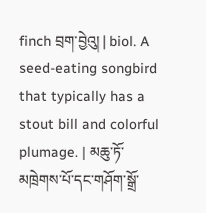finch བྲག་བྱེའུ། | biol. A seed-eating songbird that typically has a stout bill and colorful plumage. | མཆུ་ཏོ་མཁྲེགས་པོ་དང་གཤོག་སྒྲོ་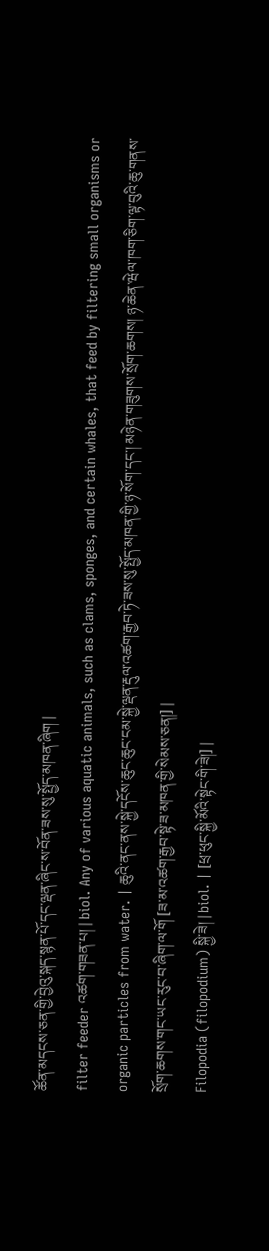ཚོན་མདངས་ཅན་གྱི་བྱེའུ་སྐད་སྙན་པོ་དང་ལྡན་ཞིང་ས་བོན་ཟས་སུ་སྤྱོད་མཁན་ཞིག |
filter feeder འཚག་གཟན་པ། | biol. Any of various aquatic animals, such as clams, sponges, and certain whales, that feed by filtering small organisms or organic particles from water. | ཆུའི་ནང་ནས་སྐྱེ་དངོས་ཆུང་ཆུང་ངམ་སྐྱེ་ལྡན་རྡུལ་འཚག་རྒྱབ་ཏེ་ཟས་སུ་སྤྱོད་མཁན་གྱི་ཉ་སོག་དང་། མཉེན་གཟུགས་སྲོག་ཆགས། ཉ་ཆེན་ཝེལ་ཁག་ཅིག་ལྟ་བུའི་ཆུ་གནས་སྲོག་ཆགས་གང་ཡང་རུང་བ་ཞིག་ལ་གོ [ཟ་མ་འཚག་རྒྱབ་སྟེ་ཟ་མཁན་གྱི་སེམས་ཅན།] |
Filopodia (filopodium) སྐྱི་ཟེ། | biol. | [ཕྲ་ཕུང་སྐྱི་མོའི་སྟེང་གི་ཟེ།] |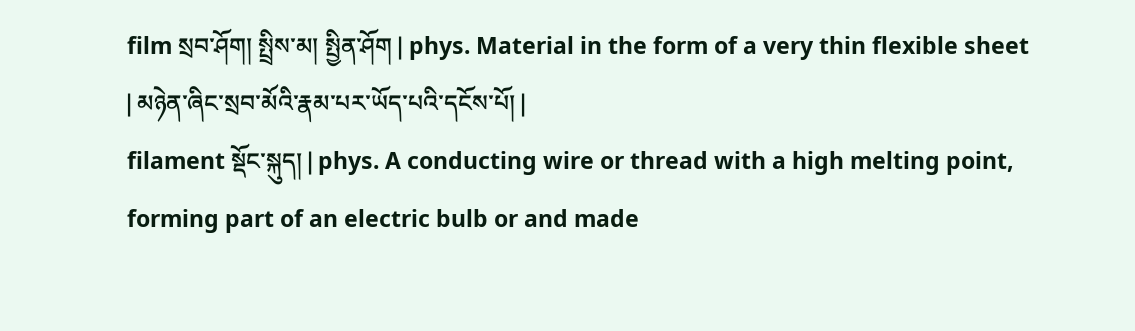film སྲབ་ཤོག། སྤྲིས་མ། སྤྱིན་ཤོག | phys. Material in the form of a very thin flexible sheet | མཉེན་ཞིང་སྲབ་མོའི་རྣམ་པར་ཡོད་པའི་དངོས་པོ། |
filament སྡོང་སྐུད། | phys. A conducting wire or thread with a high melting point, forming part of an electric bulb or and made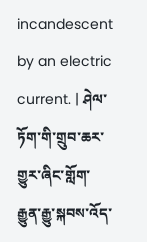incandescent by an electric current. | ཤེལ་ཏོག་གི་གྲུབ་ཆར་གྱུར་ཞིང་གློག་རྒྱུན་རྒྱུ་སྐབས་འོད་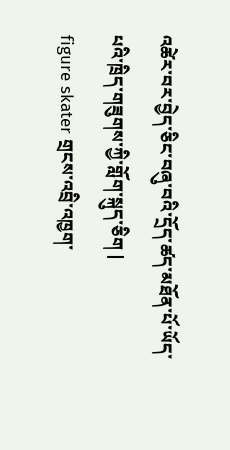འཚེར་བར་བྱེད་ཅིང་བཞུ་བའི་དྲོད་ཚད་མཐོན་པོ་ཡོད་པའི་ཁྲིད་གཟུགས་ཀྱི་གློག་སྐུད་ཅིག |
figure skater གྲངས་འབྲི་འཁྱག་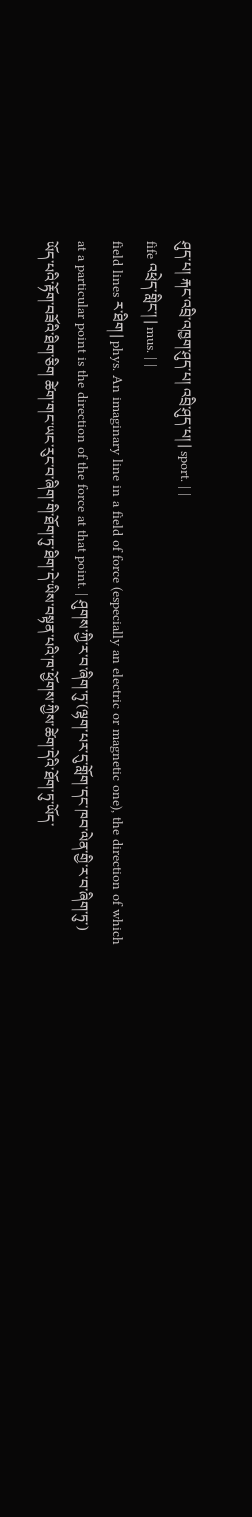ཤུད་པ། རྐང་འབྲི་འཁྱག་ཤུད་པ། འབྲི་ཤུད་པ། | sport. | |
fife འཕྲེད་གླིང་། | mus. | |
field lines ར་ཐིག | phys. An imaginary line in a field of force (especially an electric or magnetic one), the direction of which at a particular point is the direction of the force at that point. | ཤུགས་ཀྱི་ར་བ་ཞིག་ཏུ་(ལྷག་པར་དུ་གློག་དང་ཁབ་ལེན་གྱི་ར་བ་ཞིག་ཏུ་) ཡོད་པའི་རྟོག་བཟོའི་ཐིག་ཅིག ཚེག་གང་ཡང་རུང་བ་ཞིག་གི་ཐོག་ཏུ་ཐིག་དེ་ཡིས་བསྟན་པའི་ཁ་ཕྱོགས་ཀྱིས་ཚེག་དེའི་ཐོག་ཏུ་ཡོད་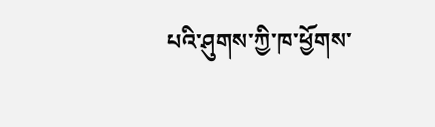པའི་ཤུགས་ཀྱི་ཁ་ཕྱོགས་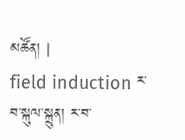མཚོན། |
field induction ར་བ་སྐུལ་སྐྲུན། ར་བ་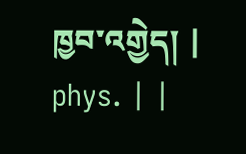ཁྱབ་འགྱེད། | phys. | |